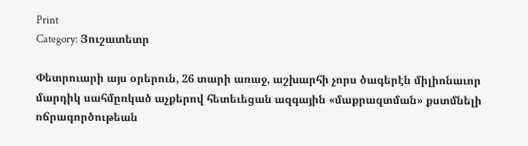Print
Category: Յուշատետր

Փետրուարի այս օրերուն, 26 տարի առաջ, աշխարհի չորս ծագերէն միլիոնաւոր մարդիկ սահմըռկած աչքերով հետեւեցան ազգային «մաքրազտման» քստմնելի ոճրագործութեան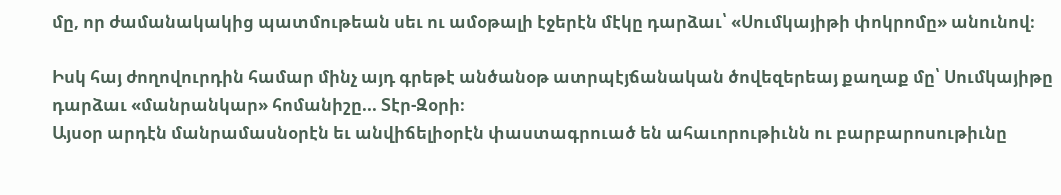մը, որ ժամանակակից պատմութեան սեւ ու ամօթալի էջերէն մէկը դարձաւ՝ «Սումկայիթի փոկրոմը» անունով։

Իսկ հայ ժողովուրդին համար մինչ այդ գրեթէ անծանօթ ատրպէյճանական ծովեզերեայ քաղաք մը՝ Սումկայիթը դարձաւ «մանրանկար» հոմանիշը... Տէր-Զօրի։
Այսօր արդէն մանրամասնօրէն եւ անվիճելիօրէն փաստագրուած են ահաւորութիւնն ու բարբարոսութիւնը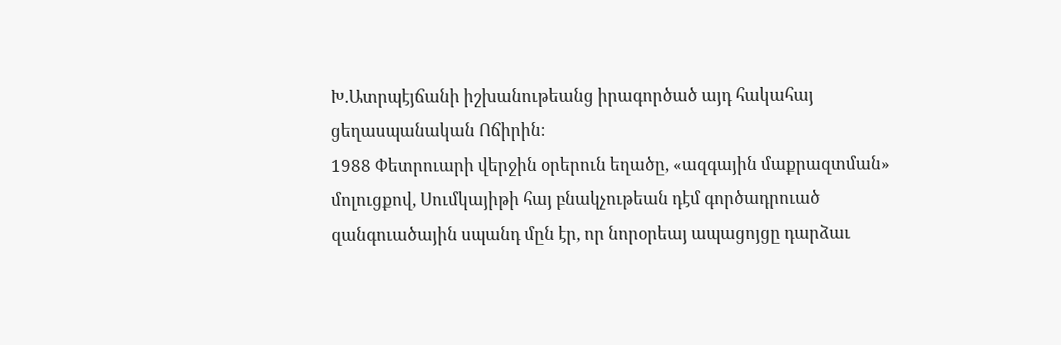Խ.Ատրպէյճանի իշխանութեանց իրագործած այդ հակահայ ցեղասպանական Ոճիրին։
1988 Փետրուարի վերջին օրերուն եղածը, «ազգային մաքրազտման» մոլուցքով, Սումկայիթի հայ բնակչութեան դէմ գործադրուած զանգուածային սպանդ մըն էր, որ նորօրեայ ապացոյցը դարձաւ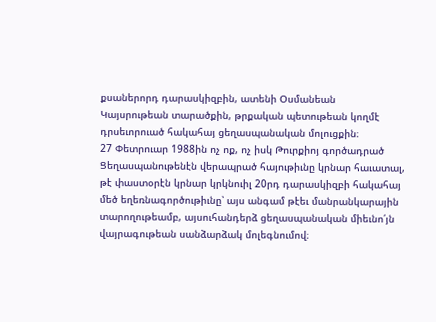քսաներորդ դարասկիզբին, ատենի Օսմանեան Կայսրութեան տարածքին, թրքական պետութեան կողմէ դրսեւորուած հակահայ ցեղասպանական մոլուցքին։
27 Փետրուար 1988ին ոչ ոք, ոչ իսկ Թուրքիոյ գործադրած Ցեղասպանութենէն վերապրած հայութիւնը կրնար հաւատալ, թէ փաստօրէն կրնար կրկնուիլ 20րդ դարասկիզբի հակահայ մեծ եղեռնագործութիւնը՝ այս անգամ թէեւ մանրանկարային տարողութեամբ, այսուհանդերձ ցեղասպանական միեւնո՛յն վայրագութեան սանձարձակ մոլեգնումով։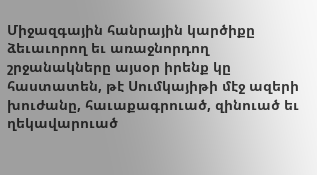Միջազգային հանրային կարծիքը ձեւաւորող եւ առաջնորդող շրջանակները այսօր իրենք կը հաստատեն, թէ Սումկայիթի մէջ ազերի խուժանը, հաւաքագրուած, զինուած եւ ղեկավարուած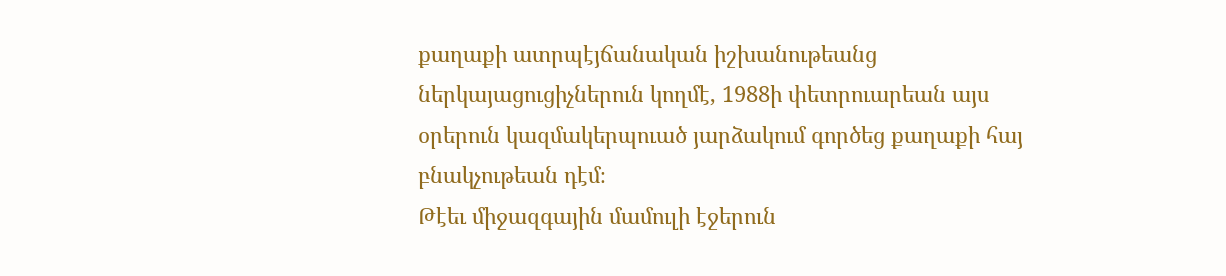քաղաքի ատրպէյճանական իշխանութեանց ներկայացուցիչներուն կողմէ, 1988ի փետրուարեան այս օրերուն կազմակերպուած յարձակում գործեց քաղաքի հայ բնակչութեան դէմ։
Թէեւ միջազգային մամուլի էջերուն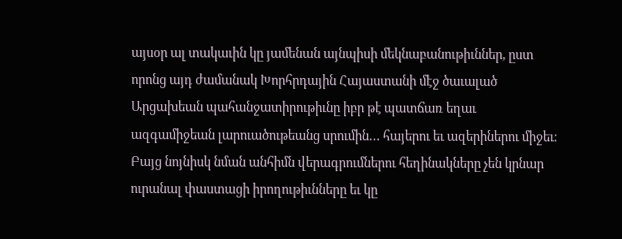այսօր ալ տակաւին կը յամենան այնպիսի մեկնաբանութիւններ, ըստ որոնց այդ ժամանակ Խորհրդային Հայաստանի մէջ ծաւալած Արցախեան պահանջատիրութիւնը իբր թէ պատճառ եղաւ ազգամիջեան լարուածութեանց սրումին… հայերու եւ ազերիներու միջեւ։ Բայց նոյնիսկ նման անհիմն վերագրումներու հեղինակները չեն կրնար ուրանալ փաստացի իրողութիւնները եւ կը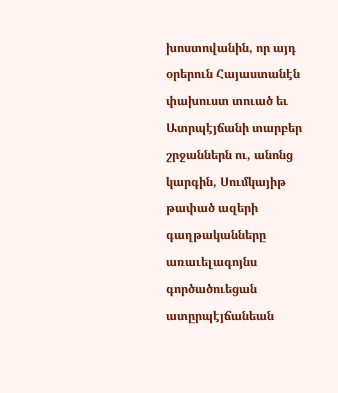խոստովանին, որ այդ օրերուն Հայաստանէն փախուստ տուած եւ Ատրպէյճանի տարբեր շրջաններն ու, անոնց կարգին, Սումկայիթ թափած ազերի գաղթականները առաւելագոյնս գործածուեցան ատըրպէյճանեան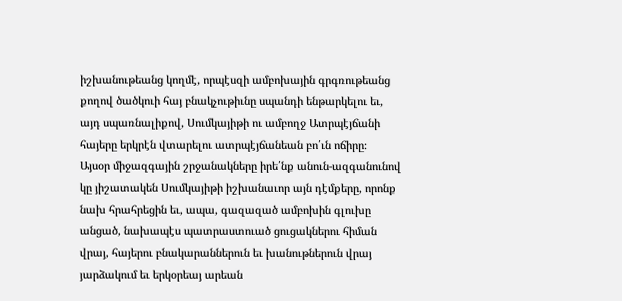իշխանութեանց կողմէ, որպէսզի ամբոխային գրգռութեանց քողով ծածկուի հայ բնակչութիւնը սպանդի ենթարկելու եւ, այդ սպառնալիքով, Սումկայիթի ու ամբողջ Ատրպէյճանի հայերը երկրէն վտարելու ատրպէյճանեան բո՛ւն ոճիրը։
Այսօր միջազգային շրջանակները իրե՛նք անուն-ազգանունով կը յիշատակեն Սումկայիթի իշխանաւոր այն դէմքերը, որոնք նախ հրահրեցին եւ, ապա, գազազած ամբոխին գլուխը անցած, նախապէս պատրաստուած ցուցակներու հիման վրայ, հայերու բնակարաններուն եւ խանութներուն վրայ յարձակում եւ երկօրեայ արեան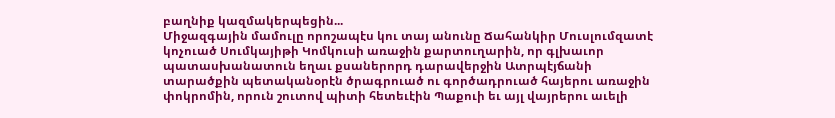բաղնիք կազմակերպեցին...
Միջազգային մամուլը որոշապէս կու տայ անունը Ճահանկիր Մուսլումզատէ կոչուած Սումկայիթի Կոմկուսի առաջին քարտուղարին, որ գլխաւոր պատասխանատուն եղաւ քսաներորդ դարավերջին Ատրպէյճանի տարածքին պետականօրէն ծրագրուած ու գործադրուած հայերու առաջին փոկրոմին, որուն շուտով պիտի հետեւէին Պաքուի եւ այլ վայրերու աւելի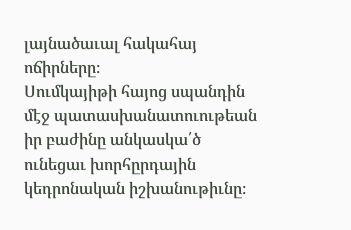լայնածաւալ հակահայ ոճիրները։
Սումկայիթի հայոց սպանդին մէջ պատասխանատուութեան իր բաժինը անկասկա՛ծ ունեցաւ խորհըրդային կեդրոնական իշխանութիւնը։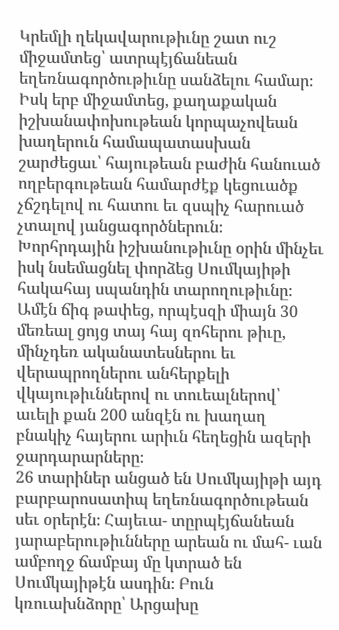Կրեմլի ղեկավարութիւնը շատ ուշ միջամտեց՝ ատրպէյճանեան եղեռնագործութիւնը սանձելու համար։ Իսկ երբ միջամտեց, քաղաքական իշխանափոխութեան կորպաչովեան խաղերուն համապատասխան շարժեցաւ՝ հայութեան բաժին հանուած ողբերգութեան համարժէք կեցուածք չճշդելով ու հատու եւ զսպիչ հարուած չտալով յանցագործներուն։
Խորհրդային իշխանութիւնը օրին մինչեւ իսկ նսեմացնել փորձեց Սումկայիթի հակահայ սպանդին տարողութիւնը։ Ամէն ճիգ թափեց, որպէսզի միայն 30 մեռեալ ցոյց տայ հայ զոհերու թիւը, մինչդեռ ականատեսներու եւ վերապրողներու անհերքելի վկայութիւններով ու տուեալներով՝ աւելի քան 200 անզէն ու խաղաղ բնակիչ հայերու արիւն հեղեցին ազերի ջարդարարները։
26 տարիներ անցած են Սումկայիթի այդ բարբարոսատիպ եղեռնագործութեան սեւ օրերէն։ Հայեւա- տըրպէյճանեան յարաբերութիւնները արեան ու մահ- ւան ամբողջ ճամբայ մը կտրած են Սումկայիթէն ասդին։ Բուն կռուախնձորը՝ Արցախը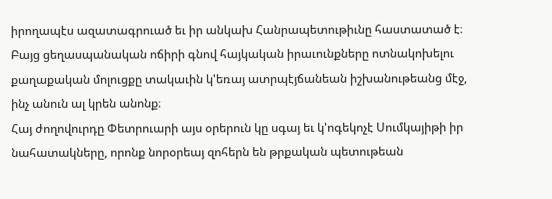իրողապէս ազատագրուած եւ իր անկախ Հանրապետութիւնը հաստատած է։ Բայց ցեղասպանական ոճիրի գնով հայկական իրաւունքները ոտնակոխելու քաղաքական մոլուցքը տակաւին կ'եռայ ատրպէյճանեան իշխանութեանց մէջ, ինչ անուն ալ կրեն անոնք։
Հայ ժողովուրդը Փետրուարի այս օրերուն կը սգայ եւ կ'ոգեկոչէ Սումկայիթի իր նահատակները, որոնք նորօրեայ զոհերն են թրքական պետութեան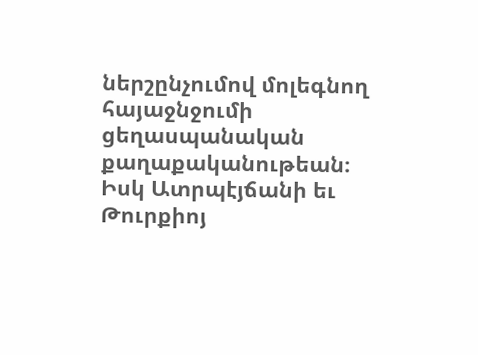ներշընչումով մոլեգնող հայաջնջումի ցեղասպանական քաղաքականութեան։
Իսկ Ատրպէյճանի եւ Թուրքիոյ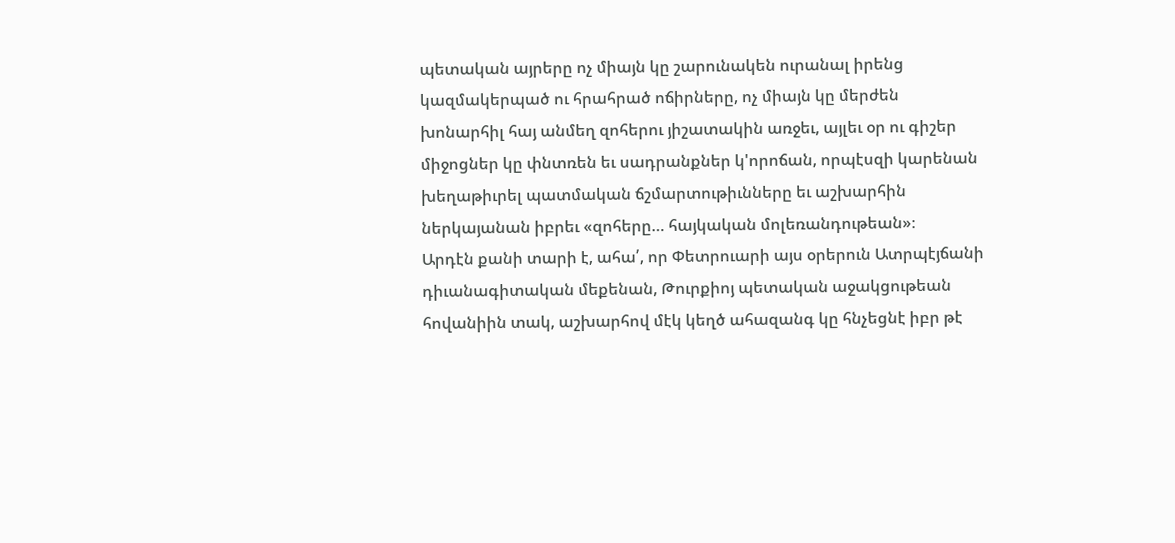պետական այրերը ոչ միայն կը շարունակեն ուրանալ իրենց կազմակերպած ու հրահրած ոճիրները, ոչ միայն կը մերժեն խոնարհիլ հայ անմեղ զոհերու յիշատակին առջեւ, այլեւ օր ու գիշեր միջոցներ կը փնտռեն եւ սադրանքներ կ'որոճան, որպէսզի կարենան խեղաթիւրել պատմական ճշմարտութիւնները եւ աշխարհին ներկայանան իբրեւ «զոհերը… հայկական մոլեռանդութեան»։
Արդէն քանի տարի է, ահա՛, որ Փետրուարի այս օրերուն Ատրպէյճանի դիւանագիտական մեքենան, Թուրքիոյ պետական աջակցութեան հովանիին տակ, աշխարհով մէկ կեղծ ահազանգ կը հնչեցնէ իբր թէ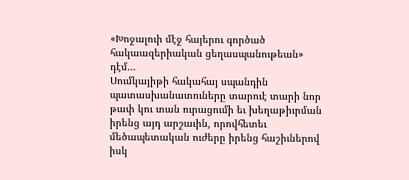«Խոջալուի մէջ հայերու գործած հակաազերիական ցեղասպանութեան» դէմ…
Սումկայիթի հակահայ սպանդին պատասխանատուները տարուէ տարի նոր թափ կու տան ուրացումի եւ խեղաթիւրման իրենց այդ արշաւին, որովհետեւ մեծապետական ուժերը իրենց հաշիւներով իսկ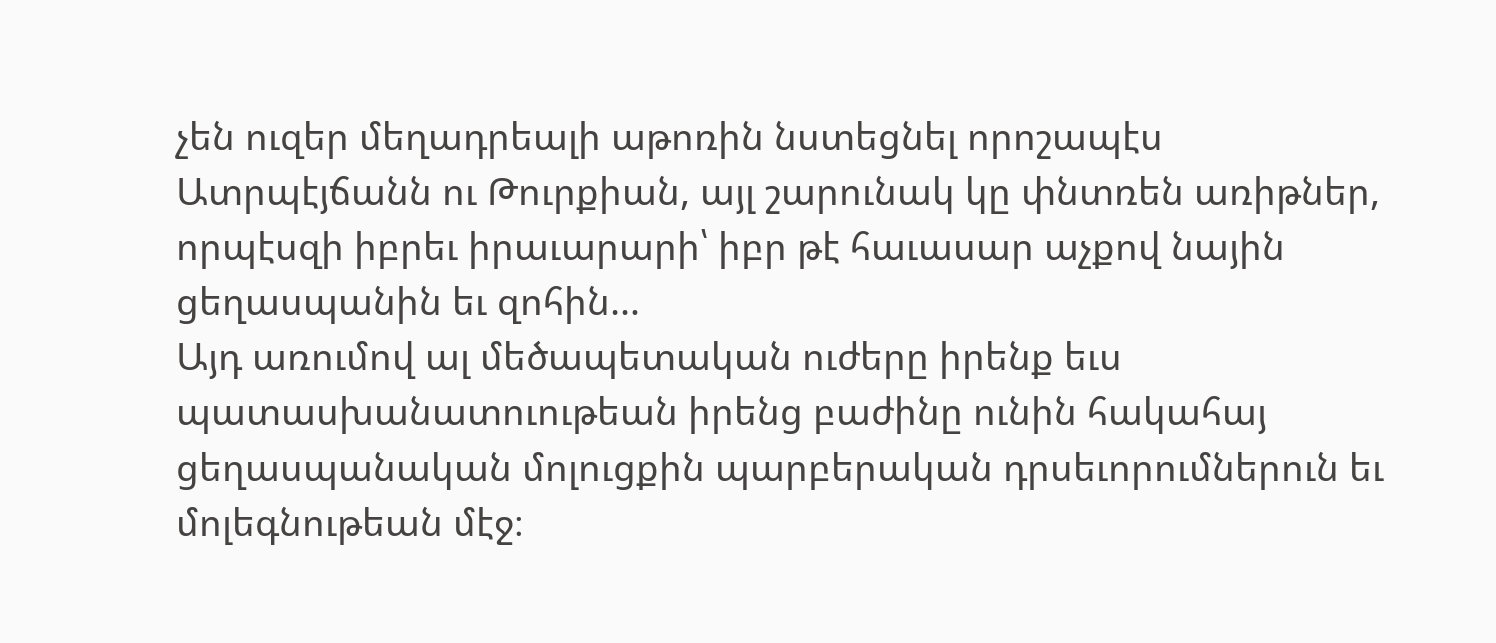չեն ուզեր մեղադրեալի աթոռին նստեցնել որոշապէս Ատրպէյճանն ու Թուրքիան, այլ շարունակ կը փնտռեն առիթներ, որպէսզի իբրեւ իրաւարարի՝ իբր թէ հաւասար աչքով նային ցեղասպանին եւ զոհին…
Այդ առումով ալ մեծապետական ուժերը իրենք եւս պատասխանատուութեան իրենց բաժինը ունին հակահայ ցեղասպանական մոլուցքին պարբերական դրսեւորումներուն եւ մոլեգնութեան մէջ։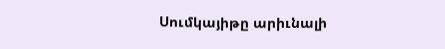Սումկայիթը արիւնալի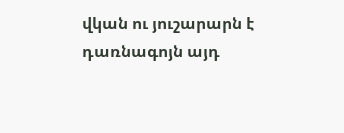վկան ու յուշարարն է դառնագոյն այդ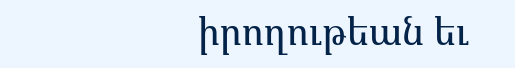իրողութեան եւ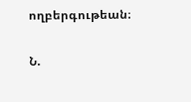ողբերգութեան։

Ն.